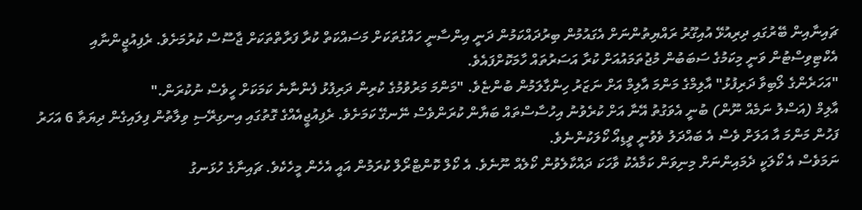ޗައިނާއިން ބޭރުގައި ދިރިއުޅޭ އުއިގޫރު ރައްޔިތުންނަށް އެގައުމުން ބިރުދައްކަމުން ދަނީ އިންސާނީ ހައްގުތަކަށް މަސައްކަތް ކުރާ ފަރާތްތަކަށް ޖާސޫސް ކުރުމަށެވެ. ރެފިއުޖީންނާއި އެކްޓިވިސްޓުން ވަނީ މިކަމުގެ ސަބަބުން މުޖުތަމައުއަށް ކުރާ އަސަރުތައް ހާމަކޮށްފައެވެ.
"އަހަރެންގެ ލޯބިވާ ދަރިފުޅު" އާލިމްގެ މަންމަ އާލިމް އަށް ނަޒަރު ހިންގާލަމުން ބުންޏެވެ. "މަންމަ މަރުވުމުގެ ކުރިން ދަރިފުޅު ފެންނާނެ ކަމަކަށް ހީވެސް ނުކުރަން."
އާލިމް (އަސްލު ނަމެއް ނޫން) ބުނީ އެވަގުތު އޭނާ އަށް ކުރެވުނު އިހުސާސްތައް ބަޔާން ކުރަންވެސް ނޭނގޭ ކަމަށެވެ. ރެފިއުޖީއެއްގެ ގޮތުގައި އިނގިރޭސި ވިލާތުން ފިލައިގެން ދިޔަތާ 6 އަހަރު ފަހުން މަންމަ އާ އަލަށް ވެސް އެ ބައްދަލު ވެވުނީ ވީޑިއޯ ކޯލަކުންނެވެ.
ނަމަވެސް އެ ކޯލަކީ ދެމައިންނަށް މިނިވަން ކަމާއެކު ވާހަކަ ދައްކާލެވުން ކޯލެއް ނޫނެވެ. އެ ކޯލް ކޮންޓްރޯލް ކުރަމުން އައީ އެހެން މީހެކެވެ. ޗައިނާގެ ހުޅަނގު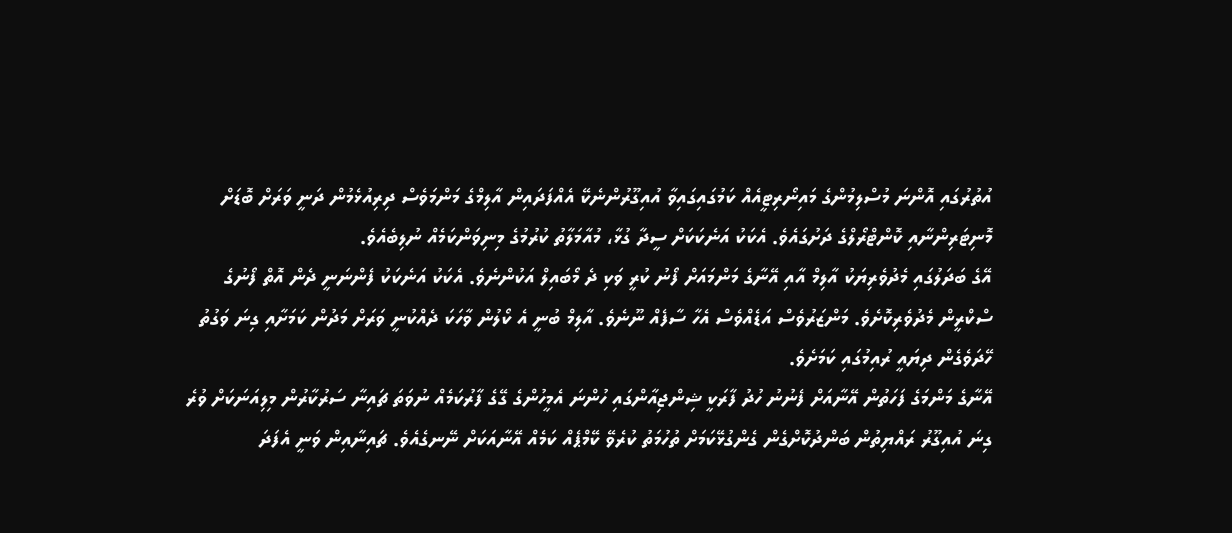އުތުރުގައި އޮންނަ މުސްލިމުންގެ މައިނޯރިޓީއެއް ކަމުގައިގައިވާ އުއިގޫރުންނެކޭ އެއްފަދައިން އާލިމްގެ މަންމަވެސް ދިރިއުޅެމުން ދަނީ ވަރަށް ބޮޑަށް މޮނިޓަރިންނާއި ކޮންޓްރޯލްގެ ދަށުގައެވެ. އެކަކު އަނެކަކަށް ސީދާ ގުޅާ، މުއާމަލާތު ކުރުމުގެ މިނިވަންކަމެއް ނުލިބެއެވެ.
އޭގެ ބަދަލުގައި މެދުވެރިޔަކު އާލިމް އާއި އޭނާގެ މަންމައަށް ފޯނު ކުރީ ވަކި ދެ މޯބައިލް އަކުންނެވެ. އެކަކު އަނެކަކު ފެންނަނީ ދެން އޮތް ފޯނުގެ ސްކްރީން މެދުވެރިކޮށެވެ. މަންޒަރުވެސް އަޑެއްވެސް އެހާ ސާފެއް ނޫނެވެ. އާލިމް ބުނީ އެ ކޯލުން ވާހަކަ ދެއްކުނީ ވަރަށް މަދުން ކަމަށާއި ގިނަ ވަގުތު ހޭދަވެގެން ދިޔައީ ރުއިމުގައި ކަމަށެވެ.
އޭނާގެ މަންމަގެ ފަހަތުން އޭނާއަށް ފެނުނު ހުދު ފާރަކީ ޝިންޖިއާންގައި ހުންނަ އެމީހުންގެ ގޭގެ ފާރުކަމެއް ނުވަތަ ޗައިނާ ސަރުކާރުން މިލިއަނަކަށް ވުރެ ގިނަ އުއިގޫރު ރައްޔިތުން ބަންދުކޮށްގެން ގެންގުޅޭކަމަށް ތުހުމަތު ކުރެވޭ ކޭމްޕެއް ކަމެއް އޭނާއަކަށް ނޭނގެއެވެ. ޗައިނާއިން ވަނީ އެފަދަ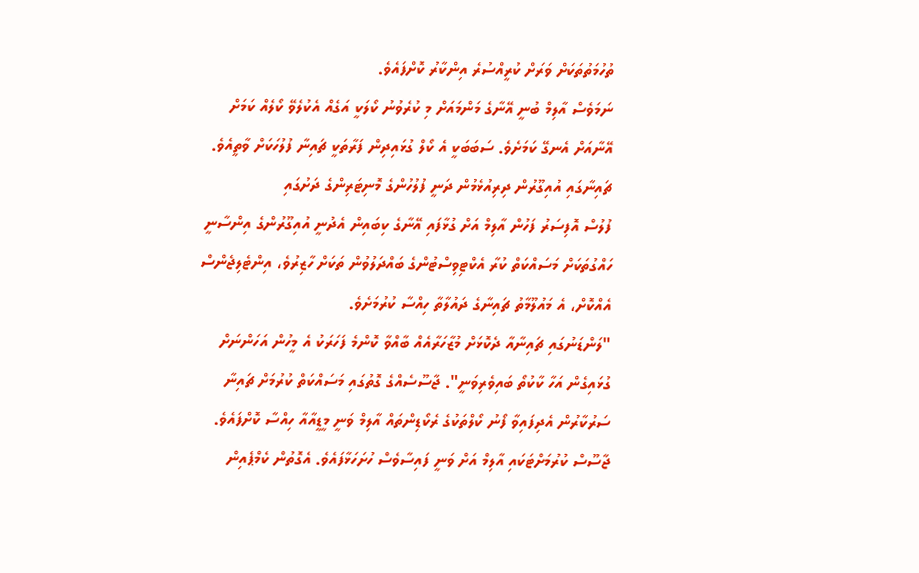ތުހުމަތުތަކަށް ވަރަށް ކުރީއްސުރެ އިންކާރު ކޮށްފައެވެ.
ނަމަވެސް އާލިމް ބުނީ އޭނާގެ މަންމައަށް މި ކުރެވުނު ކޯލަކީ އަގެއް އެކުލެވޭ ކޯލެއް ކަމަށް އޭނާއަށް އެނގޭ ކަމަށެވެ. ސަބަބަކީ އެ ކޯލް ގުޅައިދިން ފަރާތަކީ ޗައިނާ ފުލުހަކަށް ވާތީއެވެ.
ޗައިނާގައި އުއިގޫރުން ދިރިއުޅެމުން ދަނީ ފުލުހުންގެ މޮނިޓަރިންގެ ދަށުގައި
ފުލުސް އޮފިސަރު ފަހުން އާލިމް އަށް ގުޅާފައި އޭނާގެ ކިބައިން އެދުނީ އުއިގޫރުންގެ އިންސާނީ ހައްގުތަކަށް މަސައްކަތް ކުރާ އެކްޓިވިސްޓުންގެ ބައްދަލުވުން ތަކަށް ހާޒިރުވެ، އިންޓެލިޖެންސް އެއްކޮށް، އެ މައުލޫމާތު ޗައިނާގެ ދައުލާތާ ހިއްސާ ކުރުމަށެވެ.
"ލަންޑަނުގައި ޗައިނާއާ ދެކޮޅަށް މުޒާހަރާއެއް ބާއްވާ ކޮންމެ ފަހަރަކު އެ މީހުން އަހަންނަށް ގުޅައިގެން އަހާ ކާކުތޯ ބައިވެރިވަނީ". ޖާސޫސެއްގެ ގޮތުގައި މަސައްކަތް ކުރުމަށް ޗައިނާ ސަރުކާރުން އެދިފައިވާ ފޯނު ކޯލްތަކުގެ ރެކޯޑިންތައް އާލިމް ވަނީ މީޑީއާއާ ހިއްސާ ކޮށްފައެވެ.
ޖާސޫސް ކުރުމަށްޓަކައި އާލިމް އަށް ވަނީ ފައިސާވެސް ހުށަހަޅާފައެވެ. އެގޮތުން ކެމްޕެއިން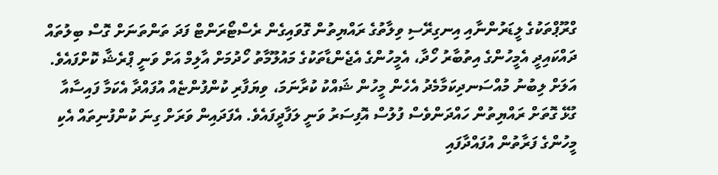ގްރޫޕްތަކުގެ ލީޑަރުންނާއި އިނގިރޭސި ވިލާތުގެ ރައްޔިތުން ގޮވައިގެން ރެސްޓޯރަންޓް ފަދަ ތަންތަނަށް ގޮސް ބިލުތައް ދައްކައިދީ އެމީހުންގެ އިތުބާރު ހޯދާ، އެމީހުންގެ އެޖެންޑާތަކުގެ މައުލޫމާތު ހޯދުމަށް އާލިމް އަށް ވަނީ ޕްރެޝާ ކޮށްފައެވެ.
އަލަށް ލިބުނު މުއްސަނދިކަމާމެދު އެހެން މީހުން ޝައްކު ކުރާނަމަ، ވިޔަފާރި ކުންފުންޏެއް އުފައްދާ އެކަމާ ފައިސާއާ ގުޅޭ ގޮތަށް ރައްޔިތުން ހައްދަންވެސް ފުލުސް އޮފިސަރު ވަނީ ލަފާދީފައެވެ. އެފަދައިން ވަރަށް ގިނަ ކުންފުނިތައް އެކި މީހުންގެ ފަރާތުން އުފައްދާފައި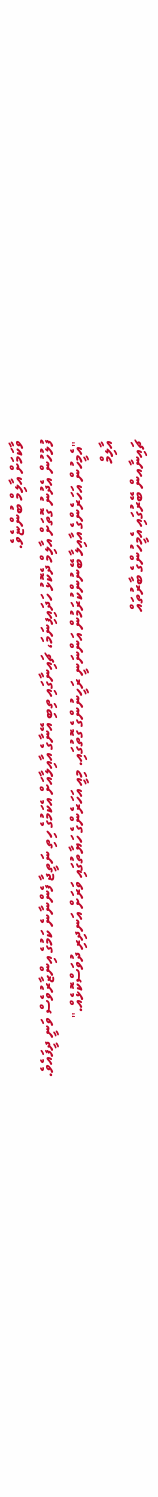ވާކަމަށް އާލިމް ބުންޏެވެ.
ފުލުހުން އެދުނު ގޮތަށް އާލިމް ދެކޮޅު ހަދައިފިނަމަ، ޗައިނާގައި ތިބި އޭނާގެ އާއިލާއަށް އެކަމުގެ ހިތި ނަތީޖާ ފެންނާނެ ކަމުގެ އިންޒާރުވެސް ވަނީ ދީފައެވެ.
"އެމީހުން އަހަރެންގެ އާއިލާ ބޭނުންކުރަމުން އަންނަނީ ރަހީނުންގެ ގޮތުގައި. މިއީ އަހަރެންގެ ހަޔާތުގައި ވަރަށް އަނދިރި ދުވަސްކޮޅެއް."
އާލިމް
ޗައިނާއން ބޭރުގައި އެމީހުންގެ ބާރުތައް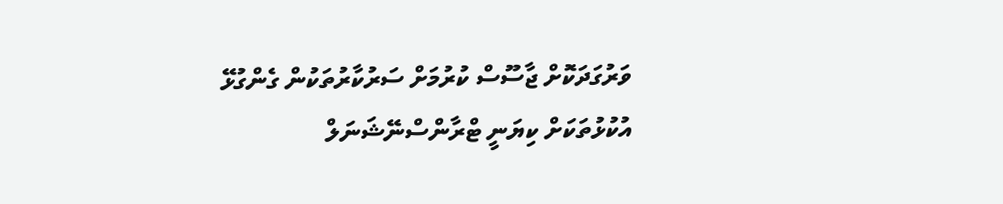ވަރުގަދަކޮށް ޖާސޫސް ކުރުމަށް ސަރުކާރުތަކުން ގެންގުޅޭ އުކުޅުތަކަށް ކިޔަނީ ޓްރާންސްނޭޝަނަލް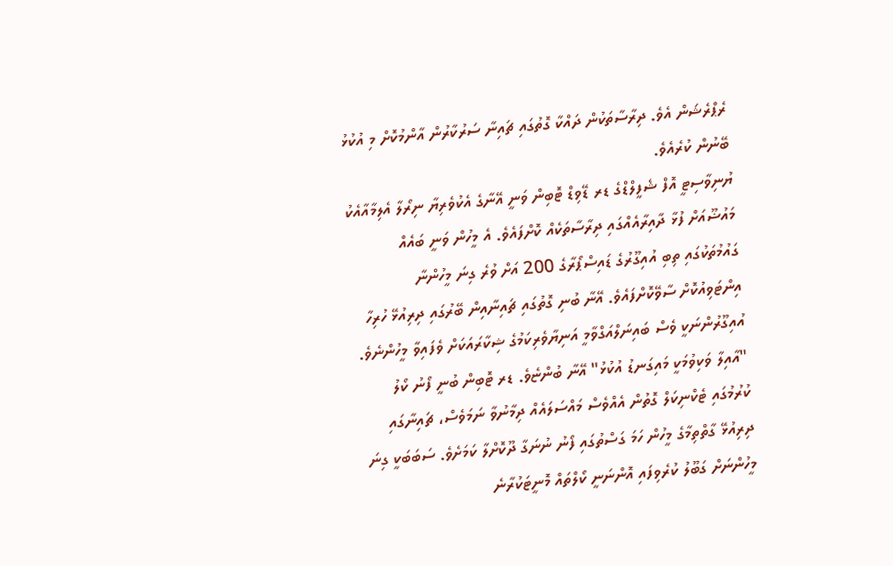ރެޕްރެޝަން އެވެ. ދިރާސާތަކުން ދައްކާ ގޮތުގައި ޗައިނާ ސަރުކާރުން އާންމުކޮށް މި އުކުޅު ބޭނުން ކުރެއެވެ.
ޔުނިވާސިޓީ އޮފް ޝެފީލްޑްގެ ޑރ ޑޭވިޑް ޓޮބިން ވަނީ އޭނާގެ އެކުވެރިޔާ ނިރޯލާ އެލިމާއާއެކު މައުޟޫއަށް ފުޅާ ދާއިރާއެއްގައި ދިރާސާތަކެއް ކޮށްފައެވެ. އެ މީހުން ވަނީ ބައެއް ގައުމުތަކުގައި ތިބި އުއިގޫރުގެ ޑައިސްޕޯރާގެ 200 އަށް ވުރެ ގިނަ މީހުންނާ އިންޓަވިއުކޮށް ސާވޭކޮށްފައެވެ. އޭނާ ބުނި ގޮތުގައި ޗައިނާއިން ބޭރުގައި ދިރިއުޅޭ ހުރިހާ އުއިގޫރުންނަކީ ވެސް ބައިނަލްއަގްވާމީ އަނިޔާވެރިކަމުގެ ޝިކާރައަކަށް ވެފައިވާ މީހުންނެވެ.
"އާއިލާ ވަކިވުމަކީ މައިގަނޑު އުކުޅު" އޭނާ ބުންޏެވެ. ޑރ ޓޮބިން ބުނީ ފޯނު ކޯލު ކުރުމުގައި ޓެކްނިކަލް ގޮތުން އެއްވެސް މައްސަލައެއް ދިމާނުވާ ނަމަވެސް، ޗައިނާގައި ދިރިއުޅޭ ގާތްތިމާގެ މީހުން ހަމަ ގަސްތުގައި ފޯނު ނުނަގާ ދޫކޮށްލާ ކަމަށެވެ. ސަބަބަކީ ގިނަ މީހުންނަށް ގަބޫލު ކުރެވިފައި އޮންނަނީ ކޯލްތައް މޮނީޓަކުރާނެ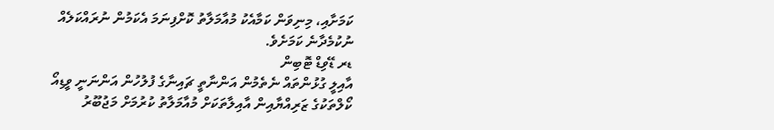ކަމަށާއި، މިނިވަން ކަމާއެކު މުއާމަލާތު ކޮށްފިނަމަ އެކަމުން ނުރައްކަލެއް ނުކުމެދާނެ ކަމަށެވެ.
ޑރ ޑޭވިޑް ޓޮބިން
އާއިލީ ގުޅުންތައް ނެތެމުން އަންނާތީ ޗައިނާގެ ފުލުހުން އަންނަނީ ވީޑިއޯ ކޯލްތަކުގެ ޒަރިއްޔާއިން އާއިލާތަކަށް މުއާމަލާތު ކުރުމަށް މަޖުބޫރު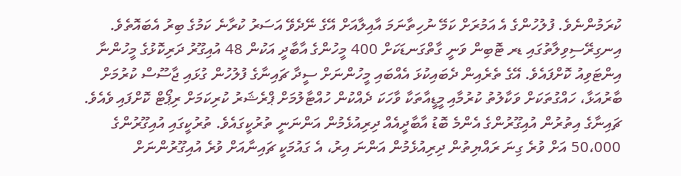ކުރަމުންނެވެ. ފުލުހުންގެ އެ އަމުރަށް ކަމޭ ނުހިތާނަމަ އާއިލާއަށް އޭގެ ނޭދެވޭ އަސަރު ކުރާނެ ކަމުގެ ބިރު އެބައޮތެވެ.
އިނގިރޭސިވިލާތުގައި ޑރ ޓޮބިން ވަނީ ގާތްގަނޑަކަށް 400 މީހުންގެ އާބާދީ އަކުން 48 އުއިގޫރު ދަރިކޮޅުގެ މީހުންނާ އިންޓަވިއު ކޮށްފައެވެ. އޭގެ ތެރެއިން ދެބައިކުޅަ އެއްބައި މީހުންނަށް ސީދާ ޗައިނާގެ ފުލުހުން ގުޅައި ޖާސޫސް ކުރުމަށް ބާރުއަޅާ، ހައްގުތަކަށް ވަކާލުތު ކުރުމާއި މީޑީއާތަކާ ވާހަކަ ދެއްކުން ހުއްޓާލުމަށް ޕްރެޝަރު ކުރިކަމަށް ރިޕޯޓް ކޮށްފައި ވެއެވެ.
ޗައިނާގެ އިތުރުން އުއިގޫރުންގެ އެންމެ ބޮޑު އާބާދީއެއް ދިރިއުޅެމުން އަންނަނީ ތުރުކީގައެވެ. ތުރުކީގައި އުއިގޫރުންގެ 50،000 އަށް ވުރެ ގިނަ ރައްޔިތުން ދިރިއުޅެމުން އަންނަ އިރު، އެ ގައުމަކީ ޗައިނާއަށް ވުރެ އުއިގޫރުންނަށް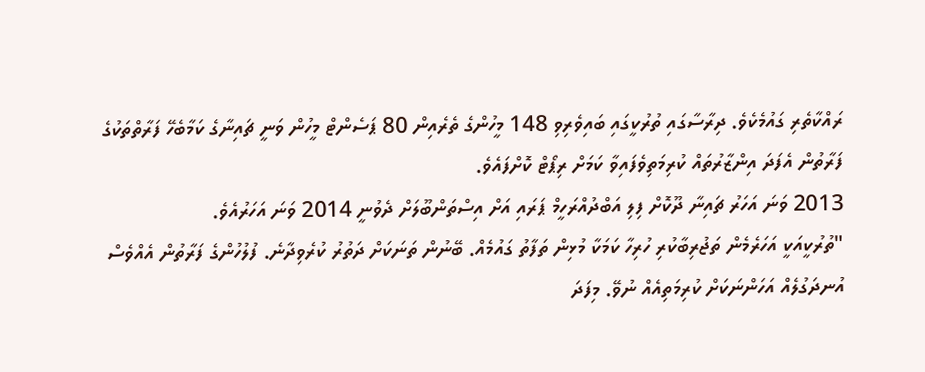ރައްކާތެރި ގައުމެކެވެ. ދިރާސާގައި ތުރުކީގައި ބައިވެރިވި 148 މީހުންގެ ތެރެއިން 80 ޕަސެންޓް މީހުން ވަނީ ޗައިނާގެ ކަމާބެހޭ ފަރާތްތަކުގެ ފަރާތުން އެފަދަ އިންޒާރުތައް ކުރިމަތިވެފައިވާ ކަމަށް ރިޕޯޓް ކޮށްފައެވެ.
2013 ވަނަ އަހަރު ޗައިނާ ދޫކޮށް ފިލި އަބްދުއްރަހީމް ޕަރައި އަށް އިސްތަންބޫލަށް ދެވުނީ 2014 ވަނަ އަހަރުއެވެ.
"ތުރުކީއަކީ އަހަރެމެން ތަޖުރިބާކުރި ހުރިހާ ކަމަކާ މުޅިން ތަފާތު ގައުމެއް. ބޭނުން ތަނަކަށް ދަތުރު ކުރެވިދާނެ. ފުލުހުންގެ ފަރާތުން އެއްވެސް އުނދަގުލެއް އަހަންނަކަށް ކުރިމަތިއެއް ނުވޭ. މިފަދަ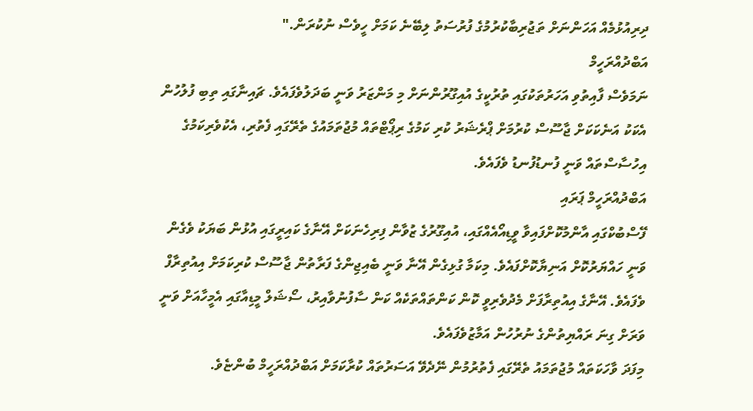ދިރިއުޅުމެއް އަހަންނަށް ތަޖުރިބާކުރުމުގެ ފުރުސަތު ލިބޭނެ ކަމަށް ހީވެސް ނުކުރަން."
އަބްދުއްރަހީމް
ނަމަވެސް ފާއިތުވި އަހަރުތަކުގައި ތުރުކީގެ އުއިގޫރުންނަށް މި މަންޒަރު ވަނީ ބަދަލުވެފައެވެ. ޗައިނާގައި ތިބި ފުލުހުން އެކަކު އަނެކަކަށް ޖާސޫސް ކުރުމަށް ޕްރެޝަރު ކުރި ކަމުގެ ރިޕޯޓްތައް މުޖުތަމައުގެ ތެރޭގައި ފެތުރި، އެކުވެރިކަމުގެ އިހުސާސްތައް ވަނީ ފުނޑުފުނޑު ވެފައެވެ.
އަބްދުއްރަހީމް ޕަރައި
ފޭސްބުކްގައި އާންމުކޮށްފައިވާ ވީޑިއޯއެއްގައި، އުއިގޫރުގެ ޒުވާން ފިރިހެނަކަށް އޭނާގެ ކައިރީގައި އުޅުން ބަޔަކު ވެގެން ވަނީ ހައްޔަރުކޮށް އަނިޔާކޮށްފައެވެ. މިކަމާ ގުޅިގެން އޭނާ ވަނީ ބެއިޖިންގެ ފަރާތުން ޖާސޫސް ކުރިކަމަށް އިއުތިރާފް ވެފައެވެ. އޭނާގެ އިއުތިރާފަށް މެދުވެރިވީ ކޮން ކަންތައްތަކެއް ކަން ސާފުނުވާއިރު، ސޯޝަލް މީޑިއާގައި އެމީހާއަށް ވަނީ ވަރަށް ގިނަ ރައްޔިތުންގެ ނުރުހުން އަމާޒުވެފައެވެ.
މިފަދަ ވާހަކަތައް މުޖުތަމައު ތެރޭގައި ފެތުރުމުން ނޭދެވޭ އަސަރުތައް ކުރާކަމަށް އަބްދުއްރަހީމް ބުންޏެވެ.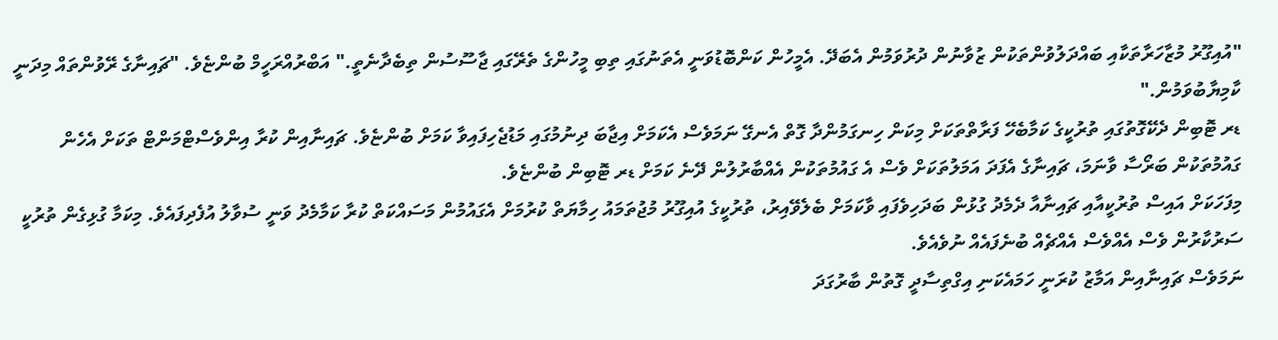"އުއިގޫރު މުޒާހަރާތަކާއި ބައްދަލުވުންތަކުން ޒުވާނުން ދުރުވަމުން އެބަދޭ. އެމީހުން ކަންބޮޑުވަނީ އެތަނުގައި ތިބި މީހުންގެ ތެރޭގައި ޖާސޫސުން ތިބެދާނެތީ." އަބްރުއްރަހީމް ބުންޏެވެ. "ޗައިނާގެ ރޭވުންތައް މިދަނީ ކާމިޔާބުވަމުން."
ޑރ ޓޮބިން ދެކޭގޮތުގައި ތުރުކީގެ ކަމާބެހޭ ފަރާތްތަކަށް މިކަން ހިނގަމުންދާ ގޮތް އެނގޭ ނަމަވެސް އެކަމަށް އިޖާބަ ދިނުމުގައި މަޑުޖެހިފައިވާ ކަމަށް ބުންޏެވެ. ޗައިނާއިން ކުރާ އިންވެސްޓްމަންޓް ތަކަށް އެހެން ގައުމުތަކުން ބަރޯސާ ވާނަމަ، ޗައިނާގެ އެފަދަ އަމަލުތަކަށް ވެސް އެ ގައުމުތަކުން އެއްބާރުލުން ދޭނެ ކަމަށް ޑރ ޓޮބިން ބުންޏެވެ.
މިފަހަކަށް އައިސް ތުރުކީއާއި ޗައިނާއާ ދެމެދު ގުޅުން ބަދަހިވެފައި ވާކަމަށް ބެލެވޭއިރު، ތުރުކީގެ އުއިގޫރު މުޖުތަމައު ހިމާޔަތް ކުރުމަށް އެގައުމުން މަސައްކަތް ކުރާ ކަމާމެދު ވަނީ ސުވާލު އުފެދިފައެވެ. މިކަމާ ގުޅިގެން ތުރުކީ ސަރުކާރުން ވެސް އެއްވެސް އެއްޗެއް ބުނެފައެއް ނުވެއެވެ.
ނަމަވެސް ޗައިނާއިން އަމާޒު ކުރަނީ ހަމައެކަނި އިގްތިސާދީ ގޮތުން ބާރުގަދަ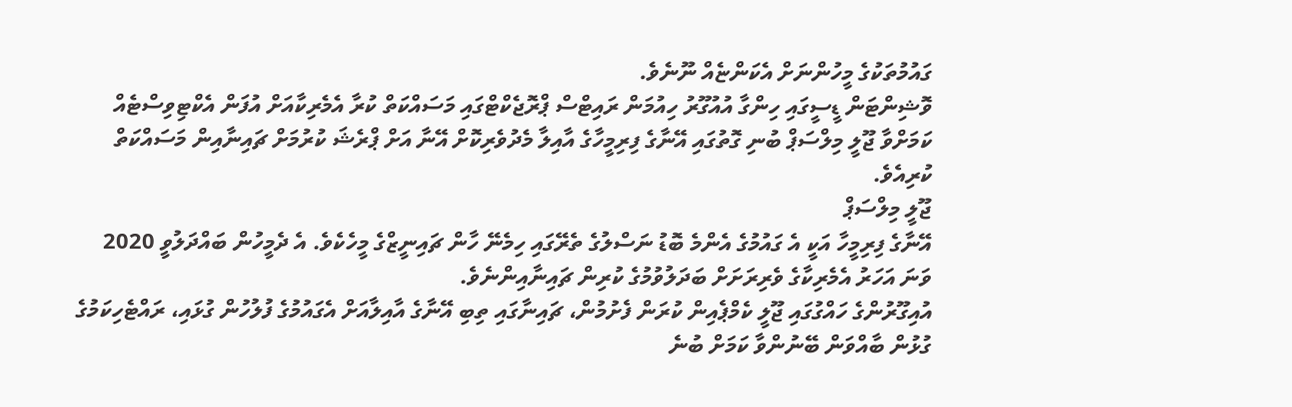ގައުމުތަކުގެ މީހުންނަށް އެކަންޏެއް ނޫނެވެ.
ވޮޝިންޓަން ޑީސީގައި ހިންގާ އުއުގޫރު ހިއުމަން ރައިޓްސް ޕްރޮޖެކްޓްގައި މަސައްކަތް ކުރާ އެމެރިކާއަށް އުފަން އެކްޓިވިސްޓެއް ކަމަށްވާ ޖޫލީ މިލްސަޕް ބުނި ގޮތުގައި އޭނާގެ ފިރިމީހާގެ އާއިލާ މެދުވެރިކޮށް އޭނާ އަށް ޕްރެޝަ ކުރުމަށް ޗައިނާއިން މަސައްކަތް ކުރިއެވެ.
ޖޫލީ މިލްސަޕް
އޭނާގެ ފިރިމީހާ އަކީ އެ ގައުމުގެ އެންމެ ބޮޑު ނަސްލުގެ ތެރޭގައި ހިމެނޭ ހާން ޗައިނީޒްގެ މީހެކެވެ. އެ ދެމީހުން ބައްދަލުވީ 2020 ވަނަ އަހަރު އެމެރިކާގެ ވެރިރަށަށް ބަދަލުވުމުގެ ކުރިން ޗައިނާއިންނެވެ.
އުއިގޫރުންގެ ހައްގުގައި ޖޫލީ ކެމްޕެއިން ކުރަން ފެށުމުން، ޗައިނާގައި ތިބި އޭނާގެ އާއިލާއަށް އެގައުމުގެ ފުލުހުން ގުޅައި، ރައްޓެހިކަމުގެ ގުޅުން ބާއްވަން ބޭނުންވާ ކަމަށް ބުނެ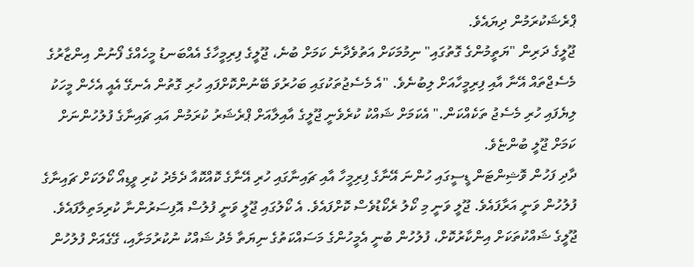ޕްރެޝަކުރަމުން ދިޔައެވެ.
ޖޫލީގެ ދަރިން "ޔަތީމުންގެ ގޮތުގައި" ނިމުމަކަށް އަތުވެދާނެ ކަމަށް ބުނެ، ޖޫލީގެ ފިރިމީހާގެ އެއްބަނޑު މީހެއްގެ ފޯނުން އިންޒާރުގެ މެސެޖްތައް އޭނާ އާއި ފިރިމީހާއަށް ލިބުނެވެ. "އެ މެސެޖުތަކުގައި ބަހުރުވަ ބޭނުންކޮށްފައި ހުރި ގޮތުން އެނގޭ އެއީ އެހެން މީހަކު ލިޔެފައި ހުރި މެސެޖު ތަކެއްކަން." އެކަމަށް ޝައްކު ކުރެވެނީ ޖޫލީގެ އާއިލާއަށް ޕްރެޝަރު ކުރަމުން އައި ޗައިނާގެ ފުލުހުންނަށް ކަމަށް ޖޫލީ ބުންޏެވެ.
ދާދި ފަހުން ވޮޝިންޓަން ޑީސީގައި ހުންނަ އޭނާގެ ފިރިމީހާ އާއި ޗައިނާގައި ހުރި އޭނާގެ ކޮއްކޮއާ ދެމެދު ކުރި ވީޑިއޯ ކޯލަކަށް ޗައިނާގެ ފުލުހުން ވަނީ އަރާފައެވެ. ޖޫލީ ވަނީ މި ކޯލު ރެކޯޑުވެސް ކޮށްފައެވެ. އެ ކޯލުގައި ޖޫލީ ވަނީ ފުލުސް އޮފިސަރުންނާ ކުރިމަތިލާފައެވެ. ޖޫލީގެ ޝައްކުތަކަށް އިންކާރުކޮށް، ފުލުހުން ބުނީ އެމީހުންގެ މަސައްކަތުގެ ނިޔަތާ މެދު ޝައްކު ނުކުރުމަށާއި، ގޭގެއަށް ފުލުހުން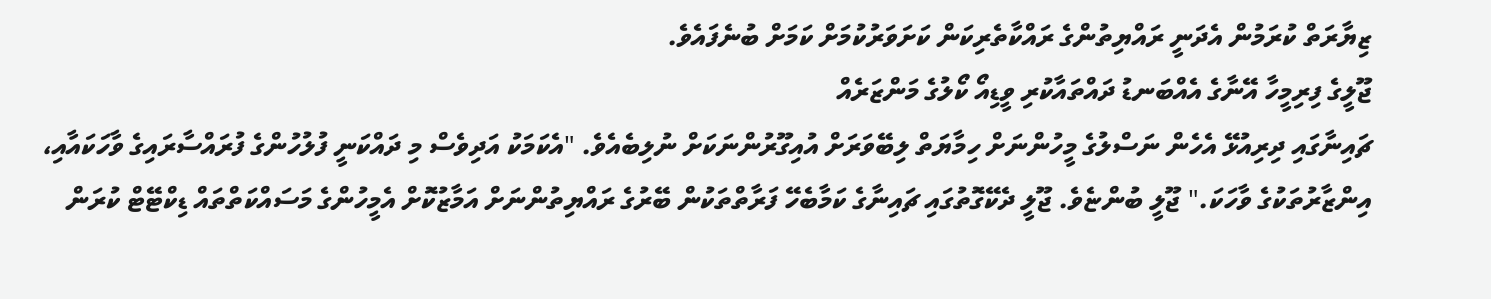ޒިޔާރަތް ކުރަމުން އެދަނީ ރައްޔިތުންގެ ރައްކާތެރިކަން ކަށަވަރުކުމަށް ކަމަށް ބުނެފައެވެ.
ޖޫލީގެ ފިރިމީހާ އޭނާގެ އެއްބަނޑު ދައްތައާކުރި ވީޑިއޯ ކޯލުގެ މަންޒަރެއް
ޗައިނާގައި ދިރިއުޅޭ އެހެން ނަސްލުގެ މީހުންނަށް ހިމާޔަތް ލިބޭވަރަށް އުއިގޫރުންނަކަށް ނުލިބެއެވެ. "އެކަމަކު އަދިވެސް މި ދައްކަނީ ފުލުހުންގެ ފުރައްސާރައިގެ ވާހަކައާއި، އިންޒާރުތަކުގެ ވާހަކަ." ޖޫލީ ބުންޏެވެ. ޖޫލީ ދެކޭގޮތުގައި ޗައިނާގެ ކަމާބެހޭ ފަރާތްތަކުން ބޭރުގެ ރައްޔިތުންނަށް އަމާޒުކޮށް އެމީހުންގެ މަސައްކަތްތައް ޑިކްޓޭޓް ކުރަން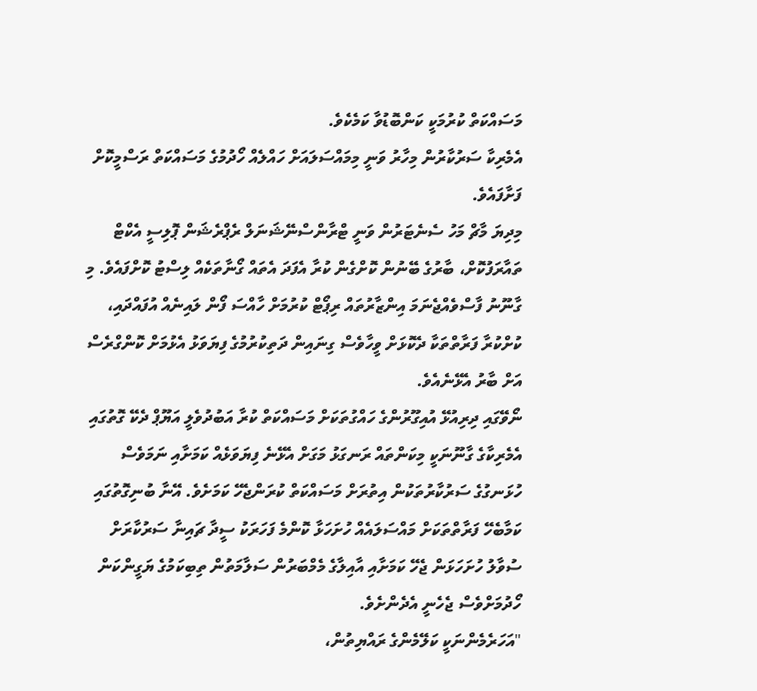މަސައްކަތް ކުރުމަކީ ކަންބޮޑުވާ ކަމެކެވެ.
އެމެރިކާ ސަރުކާރުން މިހާރު ވަނީ މިމައްސަލައަށް ހައްލެއް ހޯދުމުގެ މަސައްކަތް ރަސްމީކޮށް ފަށާފައެވެ.
މިދިޔަ މާޗް މަހު ސެނެޓަރުން ވަނީ ޓްރާންސްނޭޝަނަލް ރެޕްރެޝަން ޕޮލިސީ އެކްޓް ތައާރަފުކޮށް، ބާރުގެ ބޭނުން ކޮށްގެން ކުރާ އެފަދަ އެތައް ގޯނާތަކެއް ލިސްޓު ކޮށްފައެވެ. މި ގާނޫނު ފާސްވެއްޖެނަމަ އިންޒާރުތައް ރިޕޯޓް ކުރުމަށް ހާއްސަ ފޯން ލައިނެއް އުފައްދައި، ކުށްކުރާ ފަރާތްތަކާ ދެކޮޅަށް ވީހާވެސް ގިނައިން ދަތިކުރުމުގެ ފިޔަވަޅު އެޅުމަށް ކޮންގްރެސް އަށް ބާރު އެޅޭނެއެވެ.
ނޯވޭގައި ދިރިއުޅޭ އުއިގޫރުންގެ ހައްގުތަކަށް މަސައްކަތް ކުރާ އަބުދުވެލީ އަޔޫޕް ދެކޭ ގޮތުގައި އެމެރިކާގެ ގާނޫނަކީ މިކަންތައް ރަނގަޅު މަގަށް އެޅޭނެ ފިޔަވަޅެއް ކަމަށާއި ނަމަވެސް ހުޅަނގުގެ ސަރުކާރުތަކުން އިތުރަށް މަސައްކަތް ކުރަންޖެހޭ ކަމަށެވެ. އޭނާ ބުނިގޮތުގައި ކަމާބެހޭ ފަރާތްތަކަށް މައްސަލައެއް ހުށަހަޅާ ކޮންމެ ފަހަރަކު ސީދާ ޗައިނާ ސަރުކާރަށް ސުވާލު ހުށަހަޅަން ޖެހޭ ކަމަށާއި އާއިލާގެ މެމްބަރުން ސަލާމަތުން ތިބިކަމުގެ ޔަގީންކަން ހޯދުމަށްވެސް ޖެހެނީ އެދެންށެވެ.
"އަހަރެމެންނަކީ ކަލޭމެންގެ ރައްޔިތުން،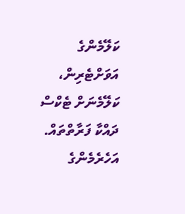ކަލޭމެންގެ އަވަށްޓެރިން، ކަލޭމެނަށް ޓެކްސް ދައްކާ ފަރާތްތައް. އަހެރެމެންގެ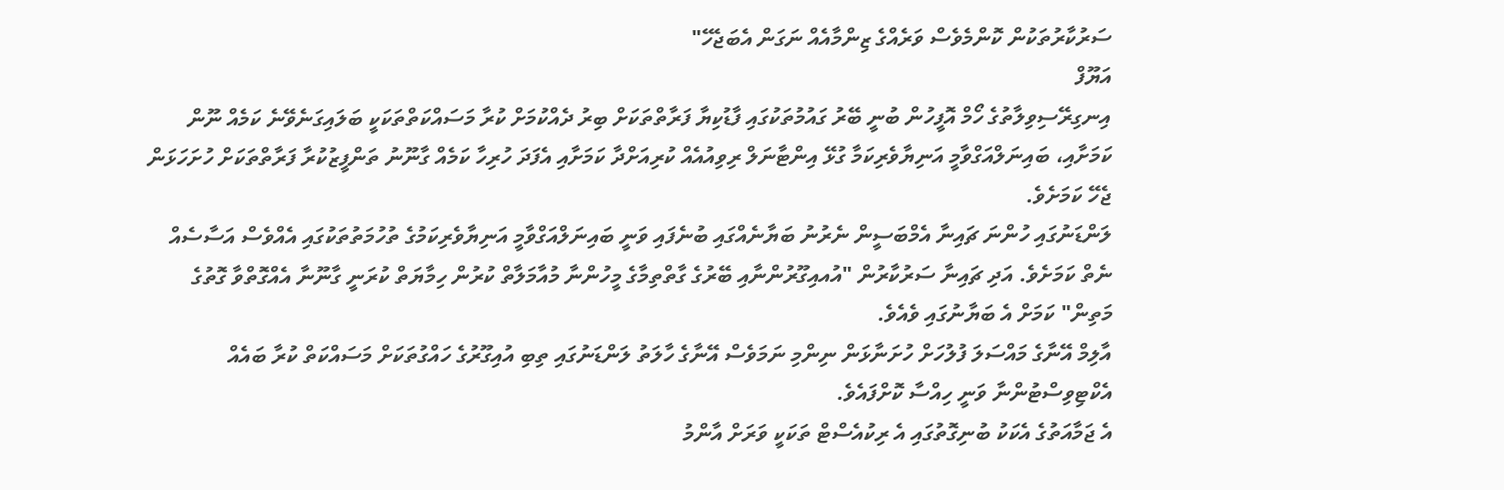ސަރުކާރުތަކުން ކޮންމެވެސް ވަރެއްގެ ޒިންމާއެއް ނަގަން އެބަޖެހޭ"
އަޔޫފް
އިނގިރޭސިވިލާތުގެ ހޯމް އޮފީހުން ބުނީ ބޭރު ގައުމުތަކުގައި ފާޑުކިޔާ ފަރާތްތަކަށް ބިރު ދެއްކުމަށް ކުރާ މަސައްކަތްތަކަކީ ބަލައިގަނެވޭނެ ކަމެއް ނޫން ކަމަށާއި، ބައިނަލްއަގްވާމީ އަނިޔާވެރިކަމާ ގުޅޭ އިންޓާނަލް ރިވިއުއެއް ކުރިއަށްދާ ކަމަށާއި އެފަދަ ހުރިހާ ކަމެއް ގާނޫނު ތަންފީޒުކުރާ ފަރާތްތަކަށް ހުށަހަޅަން ޖެހޭ ކަމަށެވެ.
ލަންޑަނުގައި ހުންނަ ޗައިނާ އެމްބަސީން ނެރުނު ބަޔާނެއްގައި ބުނެފައި ވަނީ ބައިނަލްއަގްވާމީ އަނިޔާވެރިކަމުގެ ތުހުމަތުތަކުގައި އެއްވެސް އަސާސެއް ނެތް ކަމަށެވެ. އަދި ޗައިނާ ސަރުކާރުން "އުއއިގޫރުންނާއި ބޭރުގެ ގާތްތިމާގެ މީހުންނާ މުއާމަލާތް ކުރުން ހިމާޔަތް ކުރަނީ ގާނޫނާ އެއްގޮތްވާ ގޮތުގެ މަތިން" ކަމަށް އެ ބަޔާނުގައި ވެއެވެ.
އާލިމް އޭނާގެ މައްސަލަ ފުލުހަށް ހުށަނާޅަން ނިންމި ނަމަވެސް އޭނާގެ ހާލަތު ލަންޑަނުގައި ތިބި އުއިގޫރުގެ ހައްގުތަކަށް މަސައްކަތް ކުރާ ބައެއް އެކްޓިވިސްޓުންނާ ވަނީ ހިއްސާ ކޮށްފައެވެ.
އެ ޖަމާއަތުގެ އެކަކު ބުނިގޮތުގައި އެ ރިކުއެސްޓް ތަކަކީ ވަރަށް އާންމު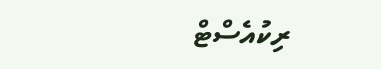ރިކުއެސްޓް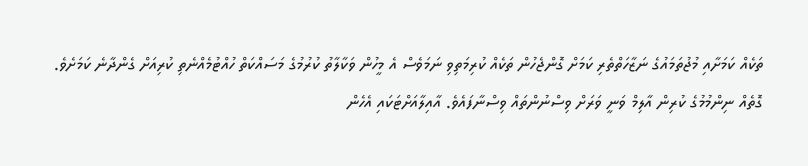ތަކެއް ކަމަށާއި މުޖުތަމައުގެ ނަޒާހަތްތެރި ކަމަށް ގޮންޖެހުން ތަކެއް ކުރިމަތިވި ނަމަވެސް އެ މީހުން ވަކާލާތު ކުރުމުގެ މަސައްކަތް ހުއްޓުމެއްނެތި ކުރިއަށް ގެންދާނެ ކަމަށެވެ.
ގޮތެއް ނިންމުމުގެ ކުރިން އާލިމް ވަނީ ވަރަށް ވިސްނުންތައް ވިސްނާފައެވެ. އާއިލާއަށްޓަކައި އެހެން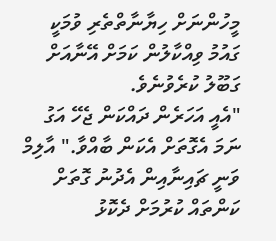މީހުންނަށް ހިޔާނާތްތެރި ވުމަކީ ގައުމު ވިއްކާލުން ކަމަށް އޭނާއަށް ގަބޫލު ކުރެވުނެވެ.
"އެއީ އަހަރެން ދައްކަން ޖެހޭ އަގު ނަމަ އެގޮތަށް އެކަން ބާއްވާ." އާލިމް ވަނީ ޗައިނާއިން އެދުނު ގޮތަށް ކަންތައް ކުރުމަށް ދެކޮޅު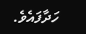ހަދާފައެވެ.